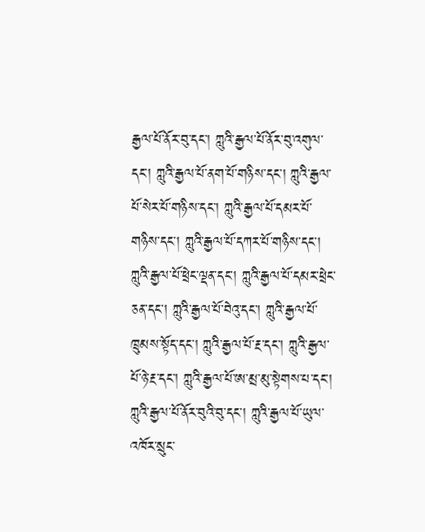རྒྱལ་པོ་ནོར་བུ་དང་། ཀླུའི་རྒྱལ་པོ་ནོར་བུ་འགུལ་དང་། ཀླུའི་རྒྱལ་པོ་ནག་པོ་གཉིས་དང་། ཀླུའི་རྒྱལ་པོ་སེར་པོ་གཉིས་དང་། ཀླུའི་རྒྱལ་པོ་དམར་པོ་གཉིས་དང་། ཀླུའི་རྒྱལ་པོ་དཀར་པོ་གཉིས་དང་། ཀླུའི་རྒྱལ་པོ་ཕྲེང་ལྡན་དང་། ཀླུའི་རྒྱལ་པོ་དམར་ཕྲེང་ཅན་དང་། ཀླུའི་རྒྱལ་པོ་བེའུ་དང་། ཀླུའི་རྒྱལ་པོ་ཁྲུམས་སྟོད་དང་། ཀླུའི་རྒྱལ་པོ་རྔ་དང་། ཀླུའི་རྒྱལ་པོ་ཉེ་རྔ་དང་། ཀླུའི་རྒྱལ་པོ་ཨ་མྲ་མུ་སྟེགས་པ་དང་། ཀླུའི་རྒྱལ་པོ་ནོར་བུའི་བུ་དང་། ཀླུའི་རྒྱལ་པོ་ཡུལ་འཁོར་སྲུང་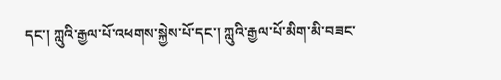དང་། ཀླུའི་རྒྱལ་པོ་འཕགས་སྐྱེས་པོ་དང་། ཀླུའི་རྒྱལ་པོ་མིག་མི་བཟང་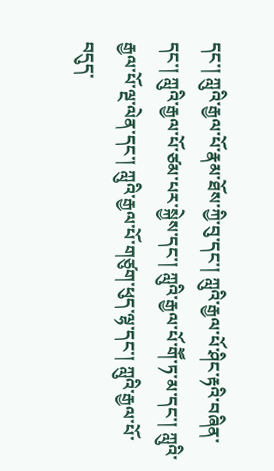དང་། ཀླུའི་རྒྱལ་པོ་རྣམ་ཐོས་ཀྱི་བུ་དང་། ཀླུའི་རྒྱལ་པོ་ཤིང་རྟའི་བཞིན་དང་། ཀླུའི་རྒྱལ་པོ་ཙམ་པར་སྐྱེས་དང་། ཀླུའི་རྒྱལ་པོ་གཽ་ཏ་མ་དང་། ཀླུའི་རྒྱལ་པོ་ལྔ་ལེན་དང་། ཀླུའི་རྒྱལ་པོ་གཙུག་ཕུད་ལྷ་དང་། ཀླུའི་རྒྱལ་པོ་བདུད་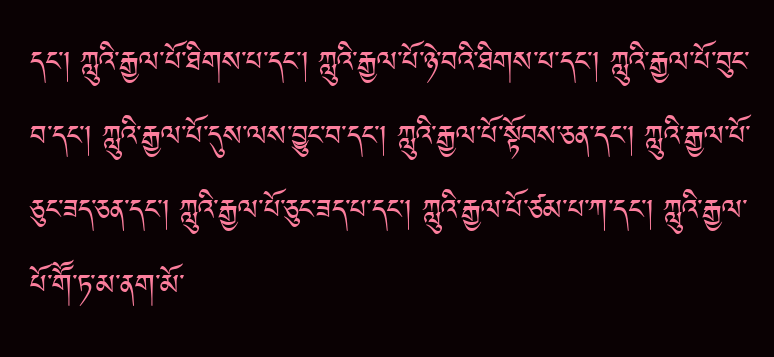དང་། ཀླུའི་རྒྱལ་པོ་ཐིགས་པ་དང་། ཀླུའི་རྒྱལ་པོ་ཉེ་བའི་ཐིགས་པ་དང་། ཀླུའི་རྒྱལ་པོ་བུང་བ་དང་། ཀླུའི་རྒྱལ་པོ་དུས་ལས་བྱུང་བ་དང་། ཀླུའི་རྒྱལ་པོ་སྟོབས་ཅན་དང་། ཀླུའི་རྒྱལ་པོ་ཅུང་ཟད་ཅན་དང་། ཀླུའི་རྒྱལ་པོ་ཅུང་ཟད་པ་དང་། ཀླུའི་རྒྱལ་པོ་ཙམ་པ་ཀ་དང་། ཀླུའི་རྒྱལ་པོ་གཽ་ཏ་མ་ནག་མོ་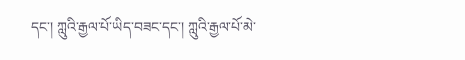དང་། ཀླུའི་རྒྱལ་པོ་ཡིད་བཟང་དང་། ཀླུའི་རྒྱལ་པོ་མེ་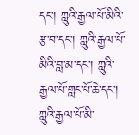དང་། ཀླུའི་རྒྱལ་པོ་མིའི་རྩ་བ་དང་། ཀླུའི་རྒྱལ་པོ་མིའི་བླ་མ་དང་། ཀླུའི་རྒྱལ་པོ་གླང་པོ་ཆེ་དང་། ཀླུའི་རྒྱལ་པོ་མི་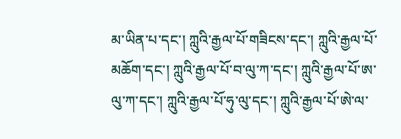མ་ཡིན་པ་དང་། ཀླུའི་རྒྱལ་པོ་གཟིངས་དང་། ཀླུའི་རྒྱལ་པོ་མཆོག་དང་། ཀླུའི་རྒྱལ་པོ་བ་ལུ་ཀ་དང་། ཀླུའི་རྒྱལ་པོ་ཨ་ལུ་ཀ་དང་། ཀླུའི་རྒྱལ་པོ་ཧུ་ལུ་དང་། ཀླུའི་རྒྱལ་པོ་ཨེ་ལ་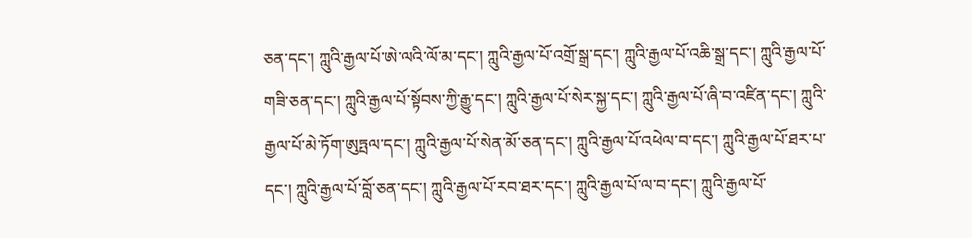ཅན་དང་། ཀླུའི་རྒྱལ་པོ་ཨེ་ལའི་ལོ་མ་དང་། ཀླུའི་རྒྱལ་པོ་འགྲོ་སྒྲ་དང་། ཀླུའི་རྒྱལ་པོ་འཆི་སྒྲ་དང་། ཀླུའི་རྒྱལ་པོ་གཟི་ཅན་དང་། ཀླུའི་རྒྱལ་པོ་སྟོབས་ཀྱི་རྒྱུ་དང་། ཀླུའི་རྒྱལ་པོ་སེར་སྐྱ་དང་། ཀླུའི་རྒྱལ་པོ་ཞི་བ་འཛིན་དང་། ཀླུའི་རྒྱལ་པོ་མེ་ཏོག་ཨུཏྤལ་དང་། ཀླུའི་རྒྱལ་པོ་སེན་མོ་ཅན་དང་། ཀླུའི་རྒྱལ་པོ་འཕེལ་བ་དང་། ཀླུའི་རྒྱལ་པོ་ཐར་པ་དང་། ཀླུའི་རྒྱལ་པོ་བློ་ཅན་དང་། ཀླུའི་རྒྱལ་པོ་རབ་ཐར་དང་། ཀླུའི་རྒྱལ་པོ་ལ་བ་དང་། ཀླུའི་རྒྱལ་པོ་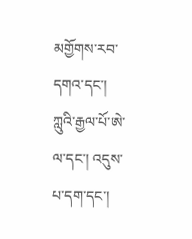མགྱོགས་རབ་དགའ་དང་། ཀླུའི་རྒྱལ་པོ་ཨེ་ལ་དང་། འདུས་པ་དག་དང་།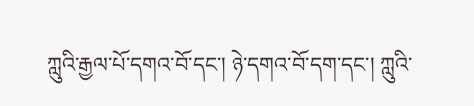ཀླུའི་རྒྱལ་པོ་དགའ་བོ་དང་། ཉེ་དགའ་བོ་དག་དང་། ཀླུའི་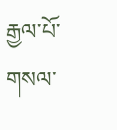རྒྱལ་པོ་གསལ་